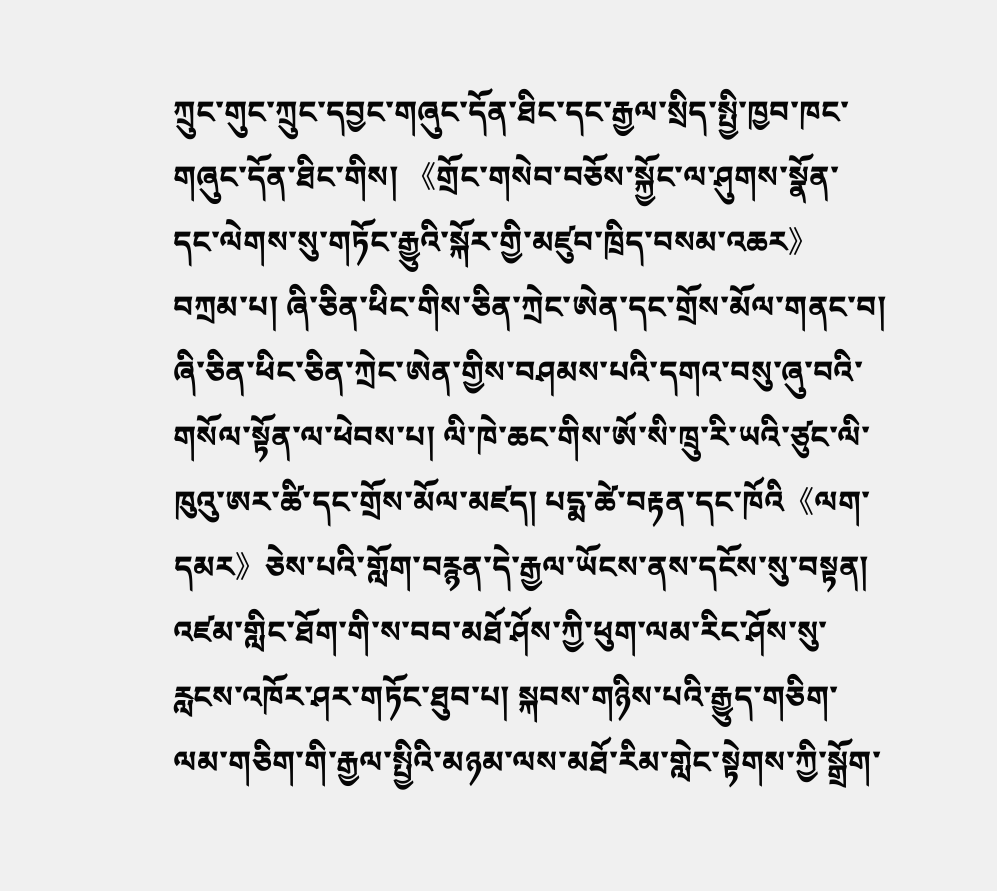ཀྲུང་གུང་ཀྲུང་དབྱང་གཞུང་དོན་ཐིང་དང་རྒྱལ་སྲིད་སྤྱི་ཁྱབ་ཁང་གཞུང་དོན་ཐིང་གིས། 《གྲོང་གསེབ་བཅོས་སྐྱོང་ལ་ཤུགས་སྣོན་དང་ལེགས་སུ་གཏོང་རྒྱུའི་སྐོར་གྱི་མཛུབ་ཁྲིད་བསམ་འཆར》བཀྲམ་པ། ཞི་ཅིན་ཕིང་གིས་ཅིན་ཀྲེང་ཨེན་དང་གྲོས་མོལ་གནང་བ། ཞི་ཅིན་ཕིང་ཅིན་ཀྲེང་ཨེན་གྱིས་བཤམས་པའི་དགའ་བསུ་ཞུ་བའི་གསོལ་སྟོན་ལ་ཕེབས་པ། ལི་ཁེ་ཆང་གིས་ཨོ་སི་ཁྲུ་རི་ཡའི་ཙུང་ལི་ཁུའུ་ཨར་ཚི་དང་གྲོས་མོལ་མཛད། པདྨ་ཚེ་བརྟན་དང་ཁོའི《ལག་དམར》ཅེས་པའི་གློག་བརྙན་དེ་རྒྱལ་ཡོངས་ནས་དངོས་སུ་བསྟན། འཛམ་གླིང་ཐོག་གི་ས་བབ་མཐོ་ཤོས་ཀྱི་ཕུག་ལམ་རིང་ཤོས་སུ་རླངས་འཁོར་ཤར་གཏོང་ཐུབ་པ། སྐབས་གཉིས་པའི་རྒྱུད་གཅིག་ལམ་གཅིག་གི་རྒྱལ་སྤྱིའི་མཉམ་ལས་མཐོ་རིམ་གླེང་སྟེགས་ཀྱི་སྒྲོག་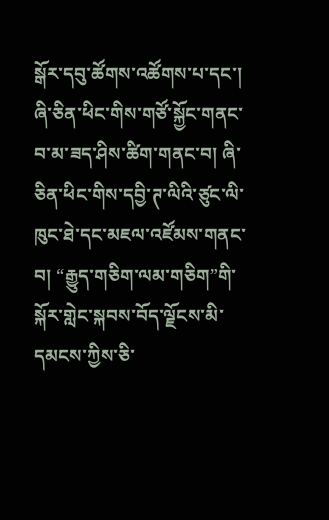སྒོར་དབུ་ཚོགས་འཚོགས་པ་དང་། ཞི་ཅིན་ཕིང་གིས་གཙོ་སྐྱོང་གནང་བ་མ་ཟད་ཤིས་ཚིག་གནང་བ། ཞི་ཅིན་ཕིང་གིས་དབྱི་ཊ་ལིའི་ཙུང་ལི་ཁུང་ཐེ་དང་མཇལ་འཛོམས་གནང་བ། “རྒྱུད་གཅིག་ལམ་གཅིག”གི་སྐོར་གླེང་སྐབས་བོད་ལྗོངས་མི་དམངས་ཀྱིས་ཅི་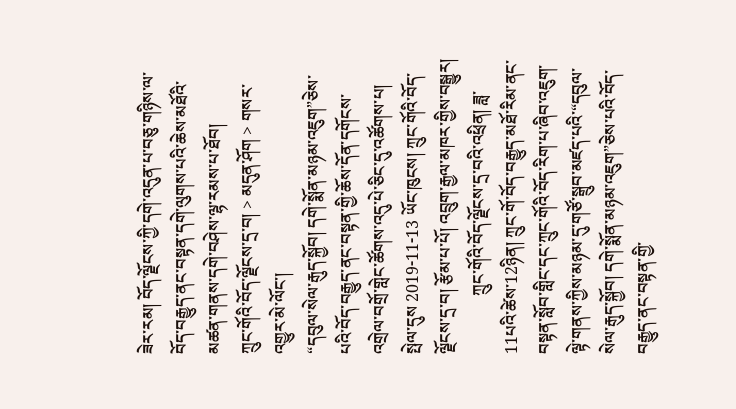ཟེར་རམ། བོད་ལྗོངས་ཀྱི་དགེ་འདུན་པ་བཅུ་གཉིས་ལ་བོད་བརྒྱུད་ནང་བསྟན་དགེ་ལུགས་པའི་ཆེས་མཐོའི་མཚན་གནས་དགེ་བཤེས་ལྷ་རམས་པ་ཐོབ།
ཀྲུང་གོའི་བོད་ལྗོངས་དྲ་བ། > མདུན་ཤོག > གསར་འགྱུར་མེ་ལོང་།
“དབུལ་སེལ་རྒུད་སྐྱོབ། དགེ་སྨོན་མཉམ་འཇུག”ཅེས་པའི་བོད་བརྒྱུད་ནང་བསྟན་གྱི་ཆོས་དོན་དགོངས་འགྲེལ་བགྲོ་གླེང་ཚོགས་འདུ་པེ་ཅིང་དུ་འཚོགས་པ།
སྤེལ་དུས 2019-11-13 ཡོང་ཁུངས། ཀྲུང་གོའི་བོད་ལྗོངས་དྲ་བ། རྩོམ་པ་པོ། འབྲུག་རྒྱལ་མཁར་གྱིས་བསྒྱུར།
              ཀྲུང་གོའི་བོད་ལྗོངས་དྲ་བའི་འཕྲིན། ཟླ་11པའི་ཚེས་12ཉིན། ཀྲུང་གོ་བོད་བརྒྱུད་མཐོ་རིམ་ནང་བསྟན་སློབ་གླིང་དང་ཀྲུང་གོའི་བོད་རིག་པ་ཞིབ་འཇུག་ལྟེ་གནས་ཀྱིས་མཉམ་དུ་གཙོ་སྒྲུབ་མཛད་པའི་“དབུལ་སེལ་རྒུད་སྐྱོབ། དགེ་སྨོན་མཉམ་འཇུག”ཅེས་པའི་བོད་བརྒྱུད་ནང་བསྟན་གྱི་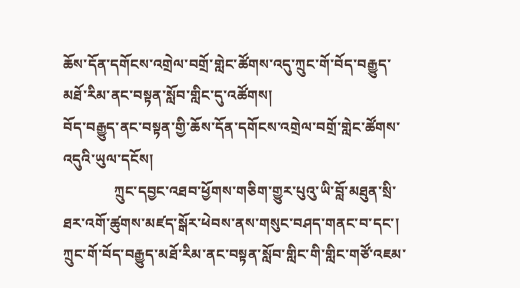ཆོས་དོན་དགོངས་འགྲེལ་བགྲོ་གླེང་ཚོགས་འདུ་ཀྲུང་གོ་བོད་བརྒྱུད་མཐོ་རིམ་ནང་བསྟན་སློབ་གླིང་དུ་འཚོགས།
བོད་བརྒྱུད་ནང་བསྟན་གྱི་ཆོས་དོན་དགོངས་འགྲེལ་བགྲོ་གླེང་ཚོགས་འདུའི་ཡུལ་དངོས།
              ཀྲུང་དབྱང་འཐབ་ཕྱོགས་གཅིག་གྱུར་པུའུ་ཡི་བློ་མཐུན་སྲི་ཐར་འགོ་ཚུགས་མཛད་སྒོར་ཕེབས་ནས་གསུང་བཤད་གནང་བ་དང་།  ཀྲུང་གོ་བོད་བརྒྱུད་མཐོ་རིམ་ནང་བསྟན་སློབ་གླིང་གི་གླིང་གཙོ་འཇམ་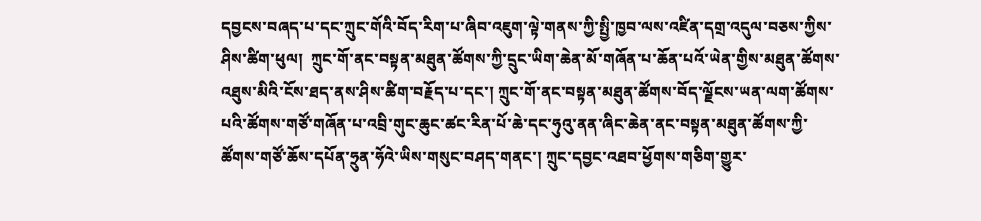དབྱངས་བཞད་པ་དང་ཀྲུང་གོའི་བོད་རིག་པ་ཞིབ་འཇུག་ལྟེ་གནས་ཀྱི་སྤྱི་ཁྱབ་ལས་འཛིན་དགྲ་འདུལ་བཅས་ཀྱིས་ཤིས་ཚིག་ཕུལ།  ཀྲུང་གོ་ནང་བསྟན་མཐུན་ཚོགས་ཀྱི་དྲུང་ཡིག་ཆེན་མོ་གཞོན་པ་ཆོན་པའོ་ཡེན་གྱིས་མཐུན་ཚོགས་འཐུས་མིའི་ངོས་ཐད་ནས་ཤིས་ཚིག་བརྗོད་པ་དང་། ཀྲུང་གོ་ནང་བསྟན་མཐུན་ཚོགས་བོད་ལྗོངས་ཡན་ལག་ཚོགས་པའི་ཚོགས་གཙོ་གཞོན་པ་འབྲི་གུང་ཆུང་ཚང་རིན་པོ་ཆེ་དང་ཧུའུ་ནན་ཞིང་ཆེན་ནང་བསྟན་མཐུན་ཚོགས་ཀྱི་ཚོགས་གཙོ་ཆོས་དཔོན་ཧྲུན་ཧོའེ་ཡིས་གསུང་བཤད་གནང་། ཀྲུང་དབྱང་འཐབ་ཕྱོགས་གཅིག་གྱུར་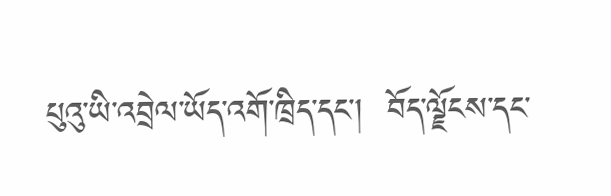པུའུ་ཡི་འབྲེལ་ཡོད་འགོ་ཁྲིད་དང་།  བོད་ལྗོངས་དང་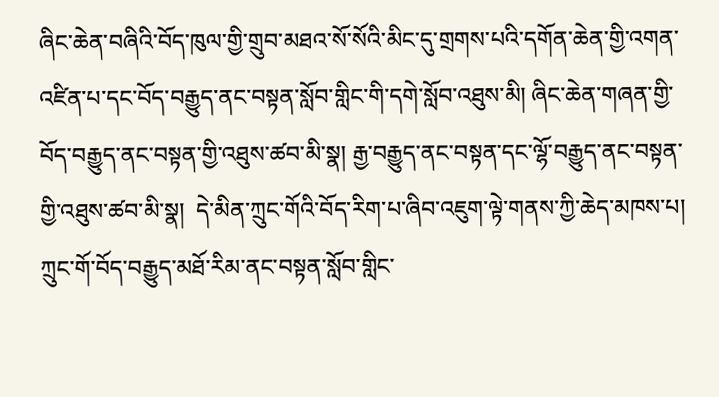ཞིང་ཆེན་བཞིའི་བོད་ཁུལ་གྱི་གྲུབ་མཐའ་སོ་སོའི་མིང་དུ་གྲགས་པའི་དགོན་ཆེན་གྱི་འགན་འཛིན་པ་དང་བོད་བརྒྱུད་ནང་བསྟན་སློབ་གླིང་གི་དགེ་སློབ་འཐུས་མི། ཞིང་ཆེན་གཞན་གྱི་བོད་བརྒྱུད་ནང་བསྟན་གྱི་འཐུས་ཚབ་མི་སྣ། རྒྱ་བརྒྱུད་ནང་བསྟན་དང་ལྷོ་བརྒྱུད་ནང་བསྟན་གྱི་འཐུས་ཚབ་མི་སྣ།  དེ་མིན་ཀྲུང་གོའི་བོད་རིག་པ་ཞིབ་འཇུག་ལྟེ་གནས་ཀྱི་ཆེད་མཁས་པ། ཀྲུང་གོ་བོད་བརྒྱུད་མཐོ་རིམ་ནང་བསྟན་སློབ་གླིང་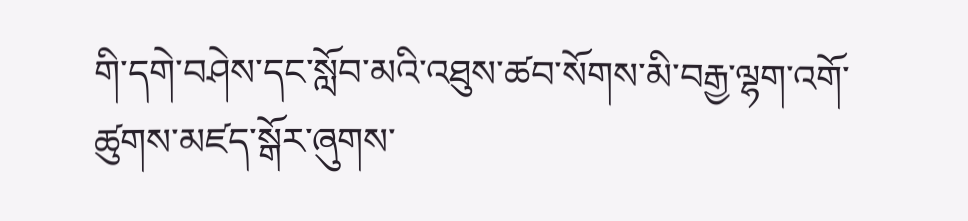གི་དགེ་བཤེས་དང་སློབ་མའི་འཐུས་ཚབ་སོགས་མི་བརྒྱ་ལྷག་འགོ་ཚུགས་མཛད་སྒོར་ཞུགས་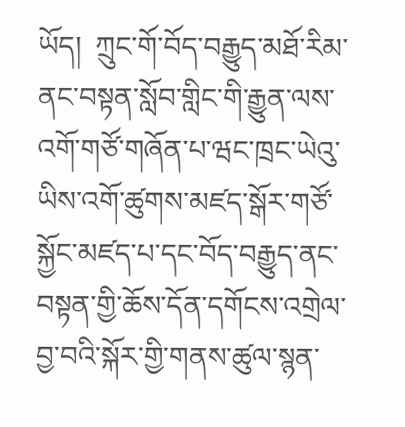ཡོད།  ཀྲུང་གོ་བོད་བརྒྱུད་མཐོ་རིམ་ནང་བསྟན་སློབ་གླིང་གི་རྒྱུན་ལས་འགོ་གཙོ་གཞོན་པ་ཝང་ཁྲང་ཡེའུ་ཡིས་འགོ་ཚུགས་མཛད་སྒོར་གཙོ་སྐྱོང་མཛད་པ་དང་བོད་བརྒྱུད་ནང་བསྟན་གྱི་ཆོས་དོན་དགོངས་འགྲེལ་བྱ་བའི་སྐོར་གྱི་གནས་ཚུལ་སྙན་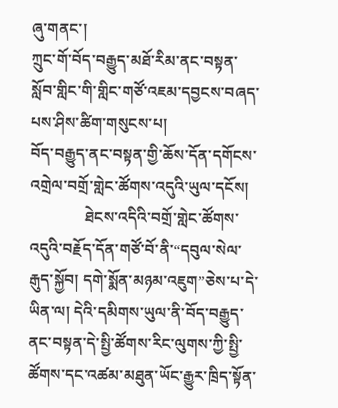ཞུ་གནང་།
ཀྲུང་གོ་བོད་བརྒྱུད་མཐོ་རིམ་ནང་བསྟན་སློབ་གླིང་གི་གླིང་གཙོ་འཇམ་དབྱངས་བཞད་པས་ཤིས་ཚིག་གསུངས་པ།
བོད་བརྒྱུད་ནང་བསྟན་གྱི་ཆོས་དོན་དགོངས་འགྲེལ་བགྲོ་གླེང་ཚོགས་འདུའི་ཡུལ་དངོས།
              ཐེངས་འདིའི་བགྲོ་གླེང་ཚོགས་འདུའི་བརྗོད་དོན་གཙོ་བོ་ནི་“དབུལ་སེལ་རྒུད་སྐྱོབ། དགེ་སྨོན་མཉམ་འཇུག”ཅེས་པ་དེ་ཡིན་ལ། དེའི་དམིགས་ཡུལ་ནི་བོད་བརྒྱུད་ནང་བསྟན་དེ་སྤྱི་ཚོགས་རིང་ལུགས་ཀྱི་སྤྱི་ཚོགས་དང་འཚམ་མཐུན་ཡོང་རྒྱུར་ཁྲིད་སྟོན་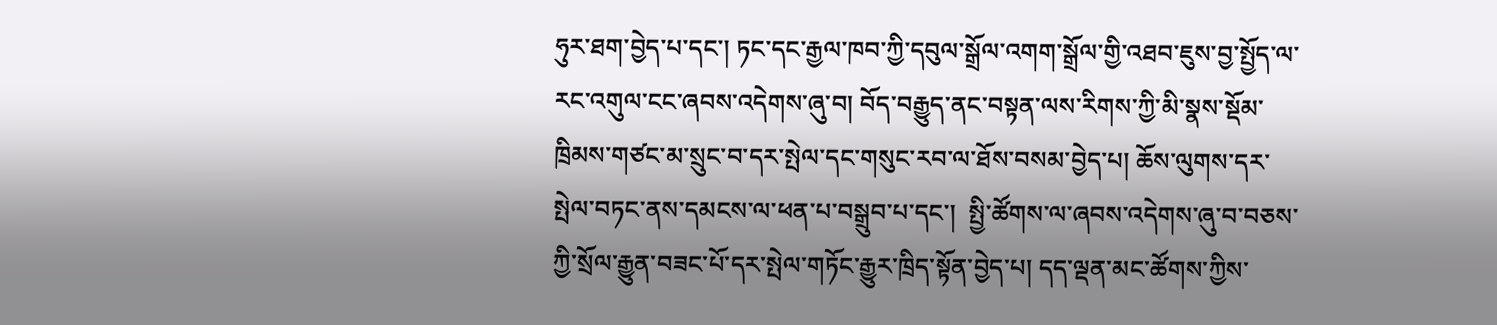ཧུར་ཐག་བྱེད་པ་དང་། ཏང་དང་རྒྱལ་ཁབ་ཀྱི་དབུལ་སྒྲོལ་འགག་སྒྲོལ་གྱི་འཐབ་ཇུས་བྱ་སྤྱོད་ལ་རང་འགུལ་ངང་ཞབས་འདེགས་ཞུ་བ། བོད་བརྒྱུད་ནང་བསྟན་ལས་རིགས་ཀྱི་མི་སྣས་སྡོམ་ཁྲིམས་གཙང་མ་སྲུང་བ་དར་སྤེལ་དང་གསུང་རབ་ལ་ཐོས་བསམ་བྱེད་པ། ཆོས་ལུགས་དར་སྤེལ་བཏང་ནས་དམངས་ལ་ཕན་པ་བསྒྲུབ་པ་དང་།  སྤྱི་ཚོགས་ལ་ཞབས་འདེགས་ཞུ་བ་བཅས་ཀྱི་སྲོལ་རྒྱུན་བཟང་པོ་དར་སྤེལ་གཏོང་རྒྱུར་ཁྲིད་སྟོན་བྱེད་པ། དད་ལྡན་མང་ཚོགས་ཀྱིས་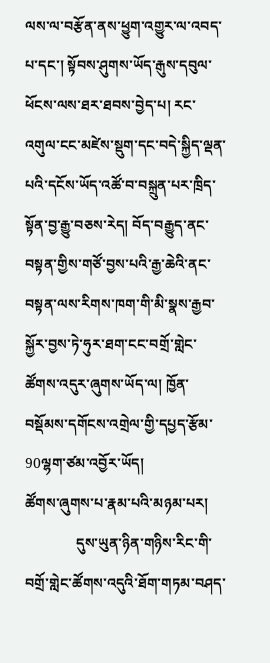ལས་ལ་བརྩོན་ནས་ཕྱུག་འགྱུར་ལ་འབད་པ་དང་། སྟོབས་ཤུགས་ཡོད་རྒུས་དབུལ་ཕོངས་ལས་ཐར་ཐབས་བྱེད་པ། རང་འགུལ་ངང་མཛེས་སྡུག་དང་བདེ་སྐྱིད་ལྡན་པའི་དངོས་ཡོད་འཚོ་བ་བསྐྲུན་པར་ཁྲིད་སྟོན་བྱ་རྒྱུ་བཅས་རེད། བོད་བརྒྱུད་ནང་བསྟན་གྱིས་གཙོ་བྱས་པའི་རྒྱ་ཆེའི་ནང་བསྟན་ལས་རིགས་ཁག་གི་མི་སྣས་རྒྱབ་སྐྱོར་བྱས་ཏེ་ཧུར་ཐག་ངང་བགྲོ་གླེང་ཚོགས་འདུར་ཞུགས་ཡོད་ལ། ཁྱོན་བསྡོམས་དགོངས་འགྲེལ་གྱི་དཔྱད་རྩོམ་90ལྷག་ཙམ་འབྱོར་ཡོད།
ཚོགས་ཞུགས་པ་རྣམ་པའི་མཉམ་པར།
              དུས་ཡུན་ཉིན་གཉིས་རིང་གི་བགྲོ་གླེང་ཚོགས་འདུའི་ཐོག་གཏམ་བཤད་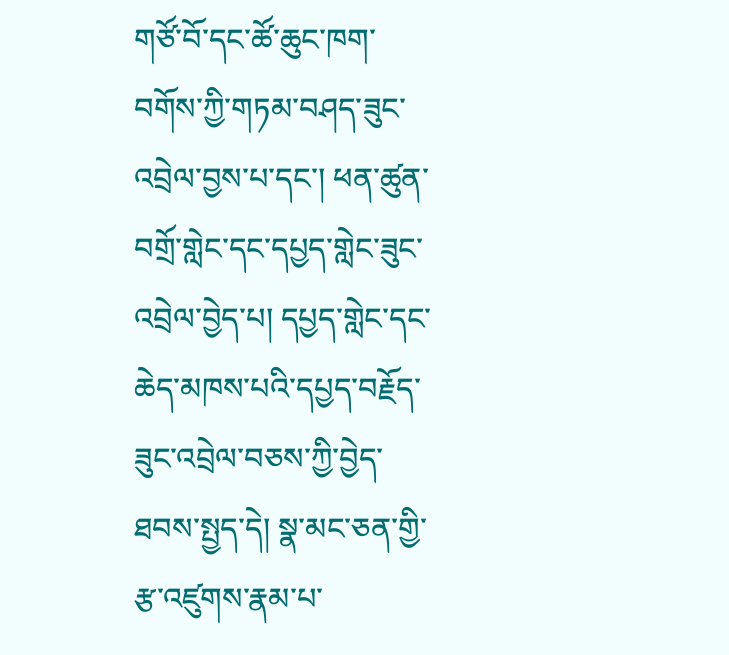གཙོ་བོ་དང་ཚོ་ཆུང་ཁག་བགོས་ཀྱི་གཏམ་བཤད་ཟུང་འབྲེལ་བྱས་པ་དང་། ཕན་ཚུན་བགྲོ་གླེང་དང་དཔྱད་གླེང་ཟུང་འབྲེལ་བྱེད་པ། དཔྱད་གླེང་དང་ཆེད་མཁས་པའི་དཔྱད་བརྗོད་ཟུང་འབྲེལ་བཅས་ཀྱི་བྱེད་ཐབས་སྤྱད་དེ། སྣ་མང་ཅན་གྱི་རྩ་འཛུགས་རྣམ་པ་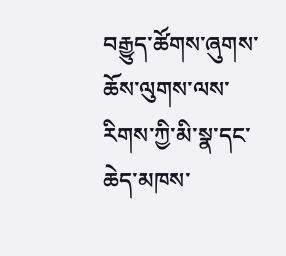བརྒྱུད་ཚོགས་ཞུགས་ཆོས་ལུགས་ལས་རིགས་ཀྱི་མི་སྣ་དང་ཆེད་མཁས་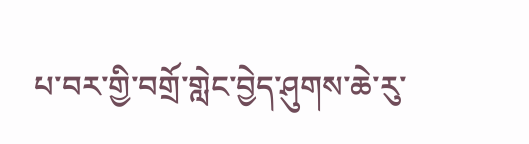པ་བར་གྱི་བགྲོ་གླེང་བྱེད་ཤུགས་ཆེ་རུ་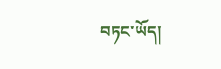བཏང་ཡོད།